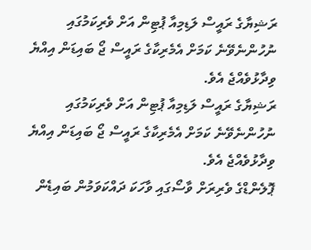ރަޝިޔާގެ ރައީސް ލަޑިމިއާ ޕުޓިން އަށް ވެރިކަމުގައި ނުހުންނެވޭނެ ކަމަށް އެމެރިކާގެ ރައީސް ޖޯ ބައިޑަން އިއްޔެ ވިދާޅުވެއްޖެ އެވެ.
ރަޝިޔާގެ ރައީސް ލަޑިމިއާ ޕުޓިން އަށް ވެރިކަމުގައި ނުހުންނެވޭނެ ކަމަށް އެމެރިކާގެ ރައީސް ޖޯ ބައިޑަން އިއްޔެ ވިދާޅުވެއްޖެ އެވެ.
ޕޮލެންޑްގެ ވެރިރަށް ވާސޯގައި ވާހަކަ ދައްކަވަމުން ބައިޑެން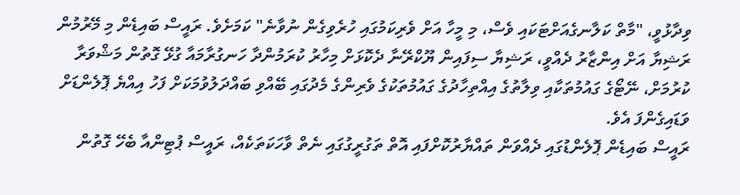ވިދާޅުވީ، "މާތް ކަލާނގެއަށްޓަކައި ވެސް، މި މީހާ އަށް ވެރިކަމުގައި ހުރެވިގެން ނުވާނެ" ކަމަށެވެ. ރައީސް ބައިޑެން މި މޭރުމުން ރަޝިޔާ އަށް އިންޒާރު ދެއްވީ، ރަޝިޔާ ސިފައިން ޔޫކްރޭނާ ދެކޮޅަށް މިހާރު ކުރަމުންދާ ހަނގުރާމައާ ގުޅޭ ގޮތުން މަޝްވަރާ ކުރުމަށް، ނޭޓޯގެ ގައުމުތަކާއި ވިލާތުގެ އިއްތިހާދުގެ ގައުމުތަކުގެ ވެރިންގެ މެދުގައި ބޭއްވި ބައްދަލުވުމަކަށް ފަހު އިއްޔެ ޕޮލެންޑަށް ވަޑައިގެންފަ އެވެ.
ރައީސް ބައިޑެން ޕޮލެންޑުގައި ދެއްވަން ތައްޔާރުކޮށްފައި އޮތް ތަގުރީގުގައި ނެތް ވާހަކަތަކެއް، ރައީސް ޕުޓިންއާ ބެހޭ ގޮތުން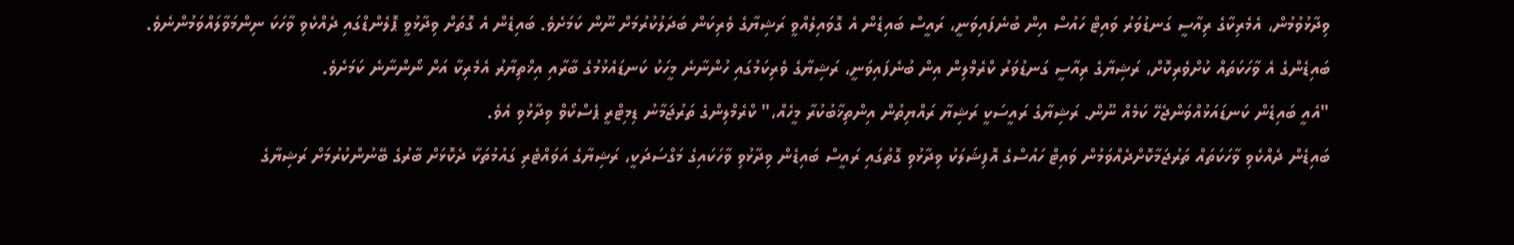ވިދާޅުވުމުން، އެމެރިކާގެ ރިއާސީ ގަނޑުވަރު ވައިޓް ހައުސް އިން ބުނެފައިވަނީ، ރައީސް ބައިޑެން އެ ގޮވައިލެއްވީ ރަޝިޔާގެ ވެރިކަން ބަދަލުކުރުމަށް ނޫން ކަމަށެވެ. ބައިޑެން އެ ގޮތަށް ވިދާޅުވީ ޕޮލެންޑްގައި ދެއްކެވި ވާހަކަ ނިންމަވާލައްވަމުންނެވެ.
ބައިޑެންގެ އެ ވާހަކަތައް ކުށްވެރިކޮށް، ރަޝިޔާގެ ރިއާސީ ގަނޑުވަރު ކްރެމްލިން އިން ބުނެފައިވަނީ، ރަޝިޔާގެ ވެރިކަމުގައި ހުންނާނެ މީހަކު ކަނޑައެޅުމުގެ ބާރާއި އިޚްތިޔާރު އެމެރިކާ އަށް ނޯންނާނެ ކަމަށެވެ.
"އެއީ ބައިޑެން ކަނޑައަޅުއްވަންޖެހޭ ކަމެއް ނޫން. ރަޝިޔާގެ ރައީސަކީ ރަޝިޔާ ރައްޔިތުން އިންތިޚާބުކުރާ މީހެއް،" ކްރެމްލިންގެ ތަރުޖަމާނު ޑިމިޓްރީ ޕެސްކޯވް ވިދާޅުވި އެވެ.
ބައިޑެން ދެއްކެވި ވާހަކަތައް ތަރުޖަމާކޮށްދެއްވަމުން ވައިޓް ހައުސްގެ އޮފިޝަލަކު ވިދާޅުވި ގޮތުގައި ރައީސް ބައިޑެން ވިދާޅުވި ވާހަކައިގެ މަގްސަދަކީ، ރަޝިޔާގެ އަވައްޓެރި ގައުމުތަކާ ދެކޮޅަށް ބާރުގެ ބޭނުންކުރުމަށް ރަޝިޔާގެ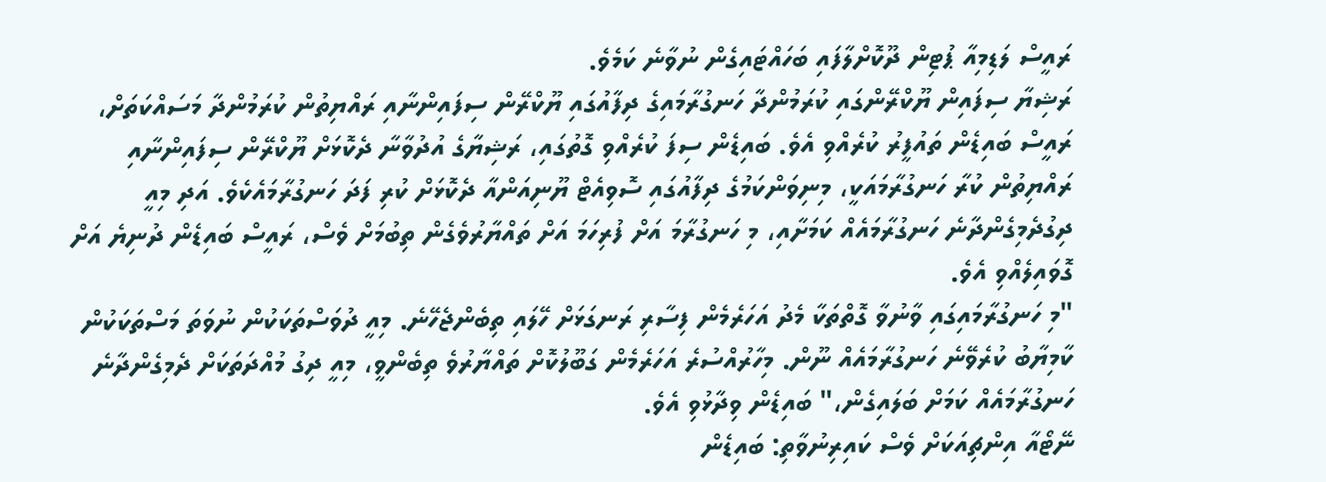ރައީސް ލަޑިމިއާ ޕުޓިން ދޫކޮށްލާފައި ބަހައްޓައިގެން ނުވާނެ ކަމެވެ.
ރަޝިޔާ ސިފައިން ޔޫކްރޭންގައި ކުރަމުންދާ ހަނގުރާމައިގެ ދިފާއުގައި ޔޫކްރޭން ސިފައިންނާއި ރައްޔިތުން ކުރަމުންދާ މަސައްކަތަށް، ރައީސް ބައިޑެން ތައުފީރު ކުރެއްވި އެވެ. ބައިޑެން ސިފަ ކުރެއްވި ގޮތުގައި، ރަޝިޔާގެ އުދުވާނާ ދެކޮޅަށް ޔޫކްރޭން ސިފައިންނާއި ރައްޔިތުން ކުރާ ހަނގުރާމައަކީ، މިނިވަންކަމުގެ ދިފާއުގައި ސޮވިއެޓް ޔޫނިއަންއާ ދެކޮޅަށް ކުރި ފަދަ ހަނގުރާމައެކެވެ. އަދި މިއީ ދިގުދެމިގެންދާނެ ހަނގުރާމައެއް ކަމަށާއި، މި ހަނގުރާމަ އަށް ފުރިހަމަ އަށް ތައްޔާރުވެގެން ތިބުމަށް ވެސް، ރައީސް ބައިޑެން ދުނިޔެ އަށް ގޮވައިލެއްވި އެވެ.
"މި ހަނގުރާމައިގައި ވާނުވާ ގޮތްތަކާ މެދު އަހަރެމެން ފިސާރި ރަނގަޅަށް ހޭލައި ތިބެންޖެހޭނެ. މިއީ ދުވަސްތަކަކުން ނުވަތަ މަސްތަކަކުން ކާމިޔާބު ކުރެވޭނެ ހަނގުރާމައެއް ނޫން. މިހާރުއްސުރެ އަހަރެމެން ގަބޫލުކޮށް ތައްޔާރުވެ ތިބެންވީ، މިއީ ދިގު މުއްދަތަކަށް ދެމިގެންދާނެ ހަނގުރާމައެއް ކަމަށް ބަލައިގެން،" ބައިޑެން ވިދާޅުވި އެވެ.
ނޭޓޯއާ އިންޗިއަކަށް ވެސް ކައިރިނުވާތި: ބައިޑެން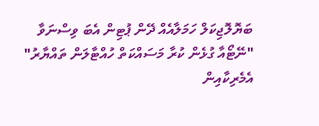ބަޔޮލޮޖިކަލް ހަމަލާއެއް ދޭން ޕުޓިން އެބަ ވިސްނަވާ
"ނޭޓޯއާ ގުޅެން ކުރާ މަސައްކަތް ހުއްޓާލަން ތައްޔާރު"
އެމެރިކާއިން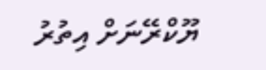ޔޫކްރޭނަށް އިތުރު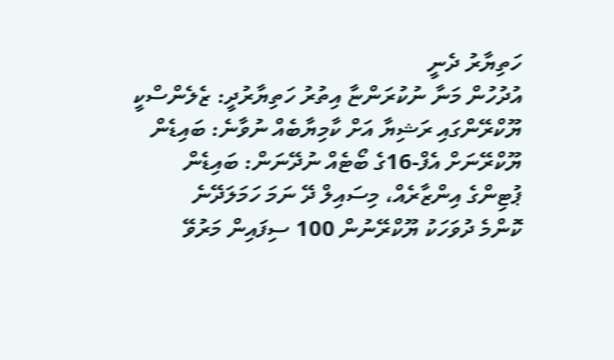ހަތިޔާރު ދެނީ
އުދުހުން މަނާ ނުކުރަންޏާ އިތުރު ހަތިޔާރުދީ: ޒެލެންސްކީ
ޔޫކްރޭންގައި ރަޝިޔާ އަށް ކާމިޔާބެއް ނުވާނެ: ބައިޑެން
ޔޫކްރޭނަށް އެފް-16ގެ ބޯޓެއް ނުދޭނަން: ބައިޑެން
ޕުޓިންގެ އިންޒާރެއް، މިސައިލް ދޭ ނަމަ ހަމަލަދޭނެ
ކޮންމެ ދުވަހަކު ޔޫކްރޭނުން 100 ސިފައިން މަރުވޭ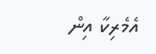އެމެރިކާ އިން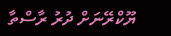ޔޫކްރޭނަށް ދުރު ރާސްތާ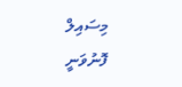މިސައިލް ފޮނުވަނީ